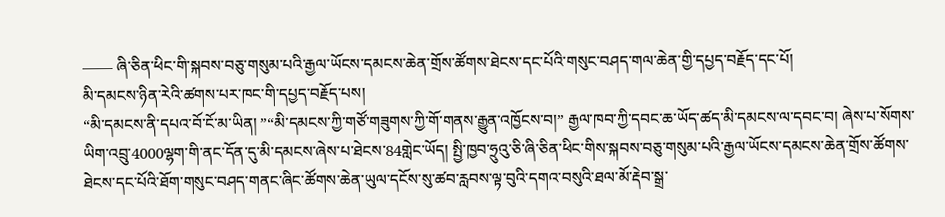—— ཞི་ཅིན་ཕིང་གི་སྐབས་བཅུ་གསུམ་པའི་རྒྱལ་ཡོངས་དམངས་ཆེན་གྲོས་ཚོགས་ཐེངས་དང་པོའི་གསུང་བཤད་གལ་ཆེན་གྱི་དཔྱད་བརྗོད་དང་པོ།
མི་དམངས་ཉིན་རེའི་ཚགས་པར་ཁང་གི་དཔྱད་བརྗོད་པས།
“མི་དམངས་ནི་དཔའ་བོ་ངོ་མ་ཡིན། ”“མི་དམངས་ཀྱི་གཙོ་གཟུགས་ཀྱི་གོ་གནས་རྒྱུན་འཁྱོངས་བ།” རྒྱལ་ཁབ་ཀྱི་དབང་ཆ་ཡོད་ཚད་མི་དམངས་ལ་དབང་བ། ཞེས་པ་སོགས་ཡིག་འབྲུ་4000ལྷག་གི་ནང་དོན་དུ་མི་དམངས་ཞེས་པ་ཐེངས་84གླེང་ཡོད། སྤྱི་ཁྱབ་ཧྲུའུ་ཅི་ཞི་ཅིན་ཕིང་གིས་སྐབས་བཅུ་གསུམ་པའི་རྒྱལ་ཡོངས་དམངས་ཆེན་གྲོས་ཚོགས་ཐེངས་དང་པོའི་ཐོག་གསུང་བཤད་གནང་ཞིང་ཚོགས་ཆེན་ཡུལ་དངོས་སུ་ཚབ་རླབས་ལྟ་བུའི་དགའ་བསུའི་ཐལ་མོ་རྡེབ་སྒྲ་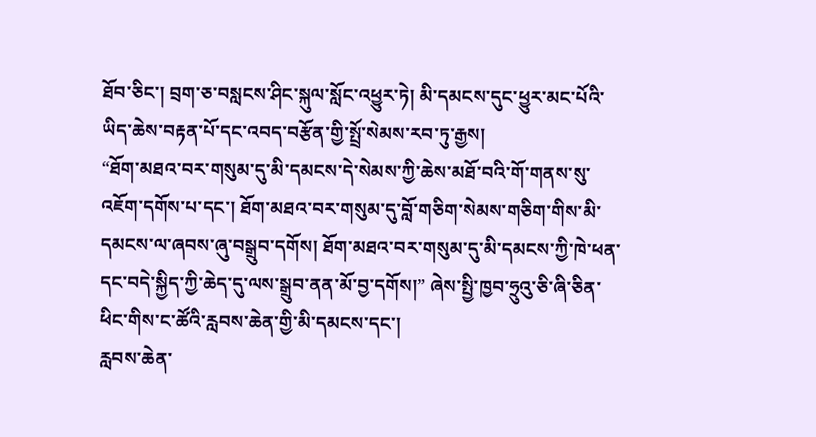ཐོབ་ཅིང་། བྲག་ཅ་བསླངས་ཤིང་སྐུལ་སློང་འཕྱུར་ཏེ། མི་དམངས་དུང་ཕྱུར་མང་པོའི་ཡིད་ཆེས་བརྟན་པོ་དང་འབད་བརྩོན་གྱི་སྤྲོ་སེམས་རབ་ཏུ་རྒྱས།
“ཐོག་མཐའ་བར་གསུམ་དུ་མི་དམངས་དེ་སེམས་ཀྱི་ཆེས་མཐོ་བའི་གོ་གནས་སུ་འཇོག་དགོས་པ་དང་། ཐོག་མཐའ་བར་གསུམ་དུ་བློ་གཅིག་སེམས་གཅིག་གིས་མི་དམངས་ལ་ཞབས་ཞུ་བསྒྲུབ་དགོས། ཐོག་མཐའ་བར་གསུམ་དུ་མི་དམངས་ཀྱི་ཁེ་ཕན་དང་བདེ་སྐྱིད་ཀྱི་ཆེད་དུ་ལས་སྒྲུབ་ནན་མོ་བྱ་དགོས།” ཞེས་སྤྱི་ཁྱབ་ཧྲུའུ་ཅི་ཞི་ཅིན་ཕིང་གིས་ང་ཚོའི་རླབས་ཆེན་གྱི་མི་དམངས་དང་།
རླབས་ཆེན་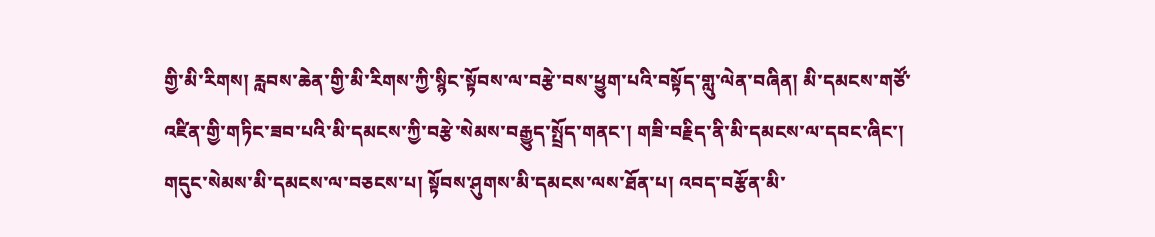གྱི་མི་རིགས། རླབས་ཆེན་གྱི་མི་རིགས་ཀྱི་སྙིང་སྟོབས་ལ་བརྩེ་བས་ཕྱུག་པའི་བསྟོད་གླུ་ལེན་བཞིན། མི་དམངས་གཙོ་འཛིན་གྱི་གཏིང་ཟབ་པའི་མི་དམངས་ཀྱི་བརྩེ་སེམས་བརྒྱུད་སྤྲོད་གནང་། གཟི་བརྗིད་ནི་མི་དམངས་ལ་དབང་ཞིང་། གདུང་སེམས་མི་དམངས་ལ་བཅངས་པ། སྟོབས་ཤུགས་མི་དམངས་ལས་ཐོན་པ། འབད་བརྩོན་མི་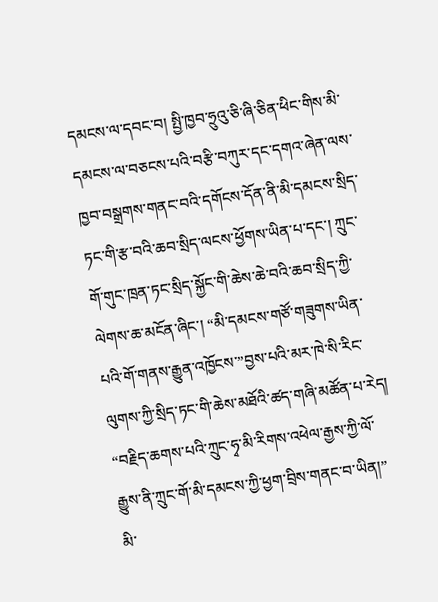དམངས་ལ་དབང་བ། སྤྱི་ཁྱབ་ཧྲུའུ་ཅི་ཞི་ཅིན་ཕིང་གིས་མི་དམངས་ལ་བཅངས་པའི་བརྩི་བཀུར་དང་དགའ་ཞེན་ལས་ཁྱབ་བསྒྲགས་གནང་བའི་དགོངས་དོན་ནི་མི་དམངས་སྲིད་ཏང་གི་རྩ་བའི་ཆབ་སྲིད་ལངས་ཕྱོགས་ཡིན་པ་དང་། ཀྲུང་གོ་གུང་ཁྲན་ཏང་སྲིད་སྐྱོང་གི་ཆེས་ཆེ་བའི་ཆབ་སྲིད་ཀྱི་ལེགས་ཆ་མངོན་ཞིང་། “མི་དམངས་གཙོ་གཟུགས་ཡིན་པའི་གོ་གནས་རྒྱུན་འཁྱོངས་”བྱས་པའི་མར་ཁེ་སི་རིང་ལུགས་ཀྱི་སྲིད་ཏང་གི་ཆེས་མཐོའི་ཚད་གཞི་མཚོན་པ་རེད།
“བརྗིད་ཆགས་པའི་ཀྲུང་ཧྭ་མི་རིགས་འཕེལ་རྒྱས་ཀྱི་ལོ་རྒྱུས་ནི་ཀྲུང་གོ་མི་དམངས་ཀྱི་ཕྱག་བྲིས་གནང་བ་ཡིན།” མི་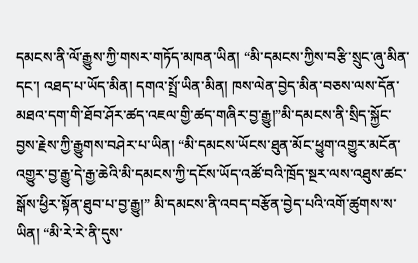དམངས་ནི་ལོ་རྒྱུས་ཀྱི་གསར་གཏོད་མཁན་ཡིན། “མི་དམངས་ཀྱིས་བརྩི་སྲུང་ཞུ་མིན་དང་། འཐད་པ་ཡོད་མིན། དགའ་སྤྲོ་ཡིན་མིན། ཁས་ལེན་བྱེད་མིན་བཅས་ལས་དོན་མཐའ་དག་གི་ཐོབ་ཤོར་ཚད་འཇལ་གྱི་ཚད་གཞིར་བྱ་རྒྱུ།”མི་དམངས་ནི་སྲིད་སྐྱོང་བྱས་རྗེས་ཀྱི་རྒྱུགས་བཤེར་པ་ཡིན། “མི་དམངས་ཡོངས་ཐུན་མོང་ཕྱུག་འགྱུར་མངོན་འགྱུར་བྱ་རྒྱུ་དེ་རྒྱ་ཆེའི་མི་དམངས་ཀྱི་དངོས་ཡོད་འཚོ་བའི་ཁྲོད་སྔར་ལས་འཐུས་ཚང་སྒོས་ཕྱིར་སྟོན་ཐུབ་པ་བྱ་རྒྱུ།” མི་དམངས་ནི་འབད་བརྩོན་བྱེད་པའི་འགོ་ཚུགས་ས་ཡིན། “མི་རེ་རེ་ནི་དུས་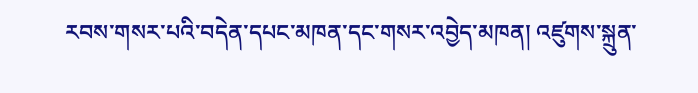རབས་གསར་པའི་བདེན་དཔང་མཁན་དང་གསར་འབྱེད་མཁན། འཛུགས་སྐྲུན་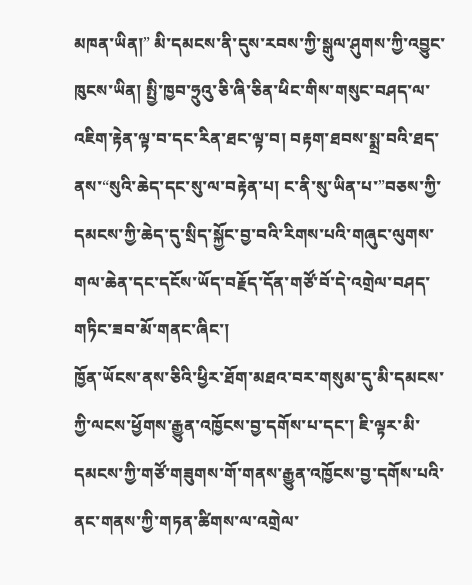མཁན་ཡིན།” མི་དམངས་ནི་དུས་རབས་ཀྱི་སྒུལ་ཤུགས་ཀྱི་འབྱུང་ཁུངས་ཡིན། སྤྱི་ཁྱབ་ཧྲུའུ་ཅི་ཞི་ཅིན་ཕིང་གིས་གསུང་བཤད་ལ་འཇིག་རྟེན་ལྟ་བ་དང་རིན་ཐང་ལྟ་བ། བརྟག་ཐབས་སྨྲ་བའི་ཐད་ནས་“སུའི་ཆེད་དང་སུ་ལ་བརྟེན་པ། ང་ནི་སུ་ཡིན་པ་”བཅས་ཀྱི་དམངས་ཀྱི་ཆེད་དུ་སྲིད་སྐྱོང་བྱ་བའི་རིགས་པའི་གཞུང་ལུགས་གལ་ཆེན་དང་དངོས་ཡོད་བརྗོད་དོན་གཙོ་བོ་དེ་འགྲེལ་བཤད་གཏིང་ཟབ་མོ་གནང་ཞིང་།
ཁྱོན་ཡོངས་ནས་ཅིའི་ཕྱིར་ཐོག་མཐའ་བར་གསུམ་དུ་མི་དམངས་ཀྱི་ལངས་ཕྱོགས་རྒྱུན་འཁྱོངས་བྱ་དགོས་པ་དང་། ཇི་ལྟར་མི་དམངས་ཀྱི་གཙོ་གཟུགས་གོ་གནས་རྒྱུན་འཁྱོངས་བྱ་དགོས་པའི་ནང་གནས་ཀྱི་གཏན་ཚིགས་ལ་འགྲེལ་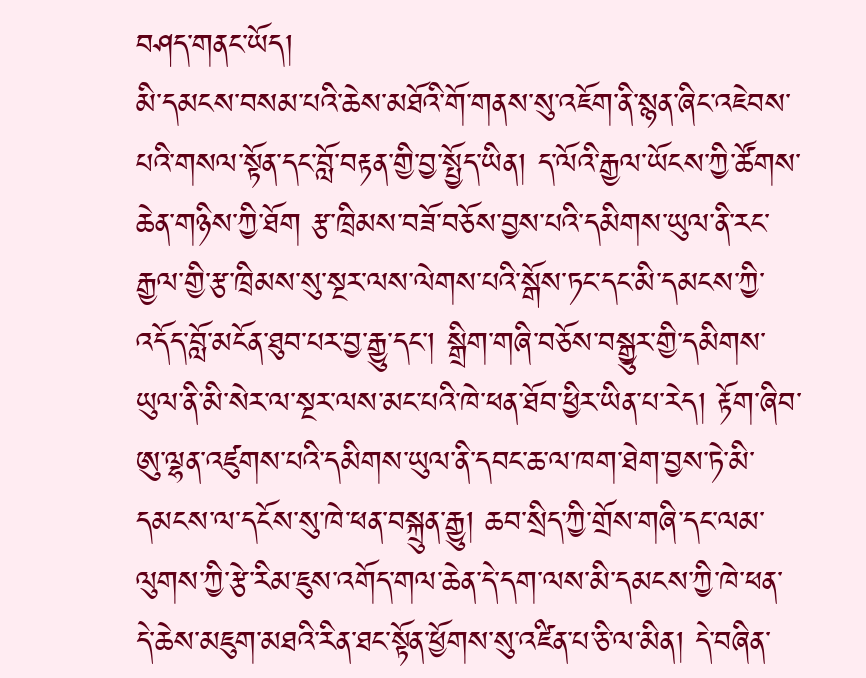བཤད་གནང་ཡོད།
མི་དམངས་བསམ་པའི་ཆེས་མཐོའི་གོ་གནས་སུ་འཇོག་ནི་སྙན་ཞིང་འཇེབས་པའི་གསལ་སྟོན་དང་བློ་བརྟན་གྱི་བྱ་སྤྱོད་ཡིན། ད་ལོའི་རྒྱལ་ཡོངས་ཀྱི་ཚོགས་ཆེན་གཉིས་ཀྱི་ཐོག རྩ་ཁྲིམས་བཟོ་བཅོས་བྱས་པའི་དམིགས་ཡུལ་ནི་རང་རྒྱལ་གྱི་རྩ་ཁྲིམས་སུ་སྔར་ལས་ལེགས་པའི་སྒོས་ཏང་དང་མི་དམངས་ཀྱི་འདོད་བློ་མངོན་ཐུབ་པར་བྱ་རྒྱུ་དང་། སྒྲིག་གཞི་བཅོས་བསྒྱུར་གྱི་དམིགས་ཡུལ་ནི་མི་སེར་ལ་སྔར་ལས་མང་པའི་ཁེ་ཕན་ཐོབ་ཕྱིར་ཡིན་པ་རེད། རྟོག་ཞིབ་ཨུ་ལྷན་འཛུགས་པའི་དམིགས་ཡུལ་ནི་དབང་ཆ་ལ་ཁག་ཐེག་བྱས་ཏེ་མི་དམངས་ལ་དངོས་སུ་ཁེ་ཕན་བསྐྲུན་རྒྱུ། ཆབ་སྲིད་ཀྱི་གྲོས་གཞི་དང་ལམ་ལུགས་ཀྱི་རྩེ་རིམ་ཇུས་འགོད་གལ་ཆེན་དེ་དག་ལས་མི་དམངས་ཀྱི་ཁེ་ཕན་དེ་ཆེས་མཇུག་མཐའི་རིན་ཐང་སྟོན་ཕྱོགས་སུ་འཛིན་པ་ཅི་ལ་མིན། དེ་བཞིན་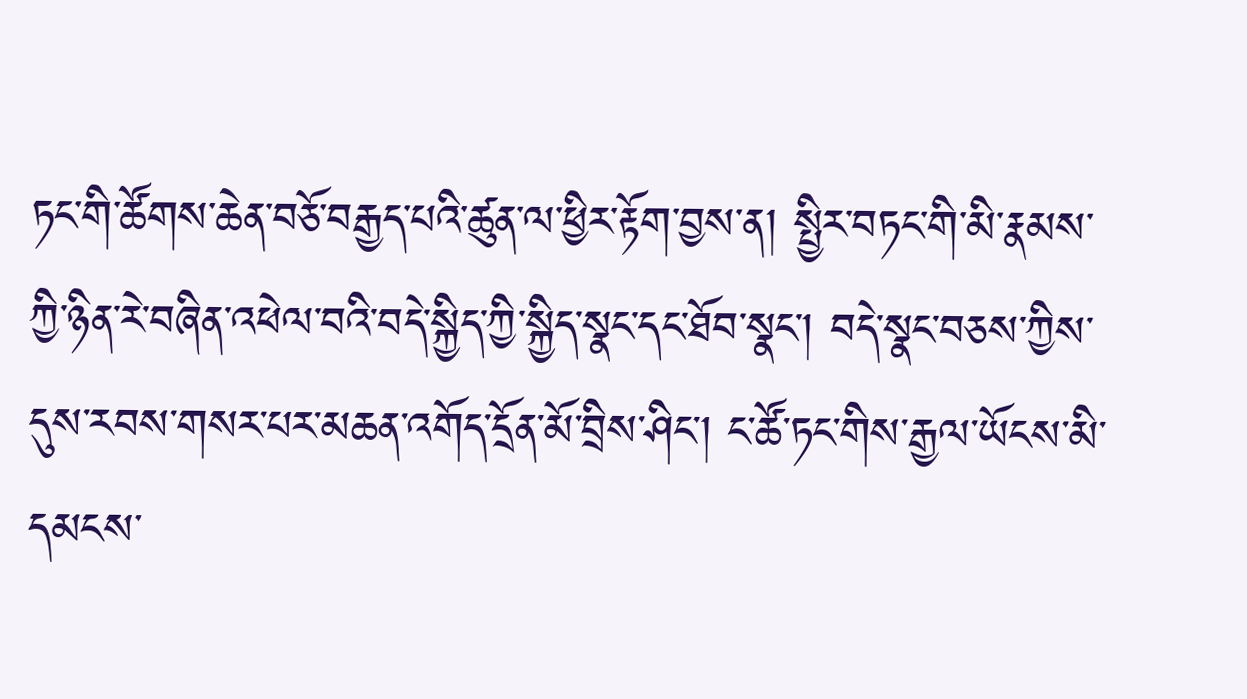ཏང་གི་ཚོགས་ཆེན་བཅོ་བརྒྱད་པའི་ཚུན་ལ་ཕྱིར་རྟོག་བྱས་ན། སྤྱིར་བཏང་གི་མི་རྣམས་ཀྱི་ཉིན་རེ་བཞིན་འཕེལ་བའི་བདེ་སྐྱིད་ཀྱི་སྐྱིད་སྣང་དང་ཐོབ་སྣང་། བདེ་སྣང་བཅས་ཀྱིས་དུས་རབས་གསར་པར་མཆན་འགོད་དྲོན་མོ་བྲིས་ཤིང་། ང་ཚོ་ཏང་གིས་རྒྱལ་ཡོངས་མི་དམངས་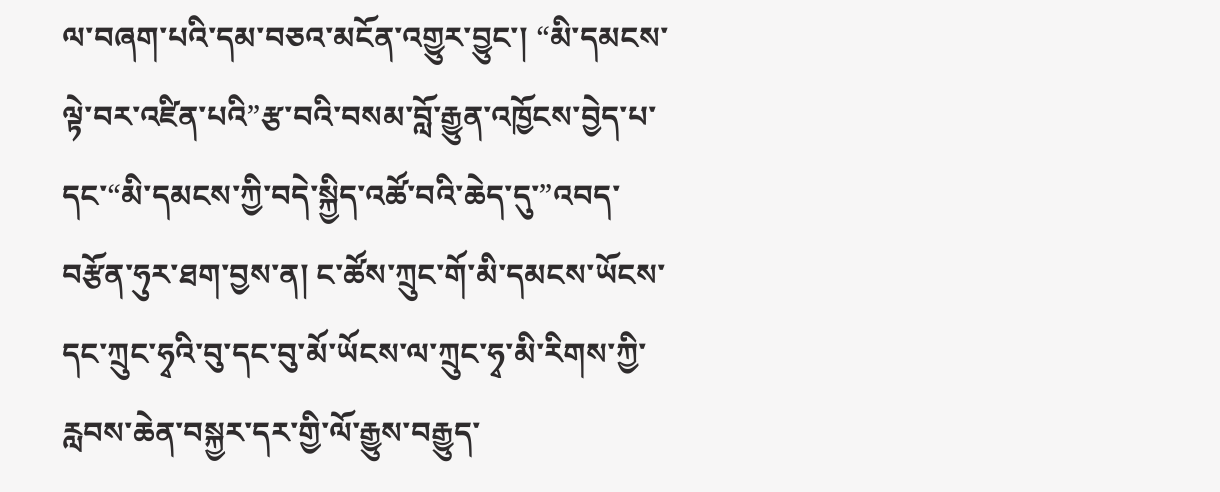ལ་བཞག་པའི་དམ་བཅའ་མངོན་འགྱུར་བྱུང་། “མི་དམངས་ལྟེ་བར་འཛིན་པའི”རྩ་བའི་བསམ་བློ་རྒྱུན་འཁྱོངས་བྱེད་པ་དང་“མི་དམངས་ཀྱི་བདེ་སྐྱིད་འཚོ་བའི་ཆེད་དུ་”འབད་བརྩོན་ཧུར་ཐག་བྱས་ན། ང་ཚོས་ཀྲུང་གོ་མི་དམངས་ཡོངས་དང་ཀྲུང་ཧྭའི་བུ་དང་བུ་མོ་ཡོངས་ལ་ཀྲུང་ཧྭ་མི་རིགས་ཀྱི་རླབས་ཆེན་བསྐྱར་དར་གྱི་ལོ་རྒྱུས་བརྒྱུད་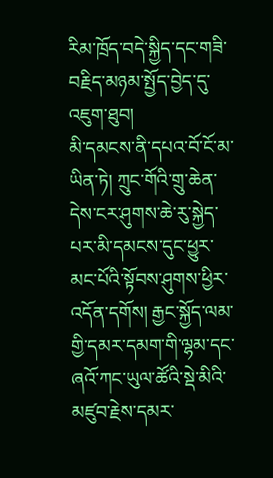རིམ་ཁྲོད་བདེ་སྐྱིད་དང་གཟི་བརྗིད་མཉམ་སྤྱོད་བྱེད་དུ་འཇུག་ཐུབ།
མི་དམངས་ནི་དཔའ་བོ་ངོ་མ་ཡིན་ཏེ། ཀྲུང་གོའི་གྲུ་ཆེན་དེས་ངར་ཤུགས་ཆེ་རུ་སྐྱེད་པར་མི་དམངས་དུང་ཕྱུར་མང་པོའི་སྟོབས་ཤུགས་ཕྱིར་འདོན་དགོས། རྒྱང་སྐྱོད་ལམ་གྱི་དམར་དམག་གི་ལྷམ་དང་ཞའོ་ཀང་ཡུལ་ཚོའི་སྡེ་མིའི་མཛུབ་རྗེས་དམར་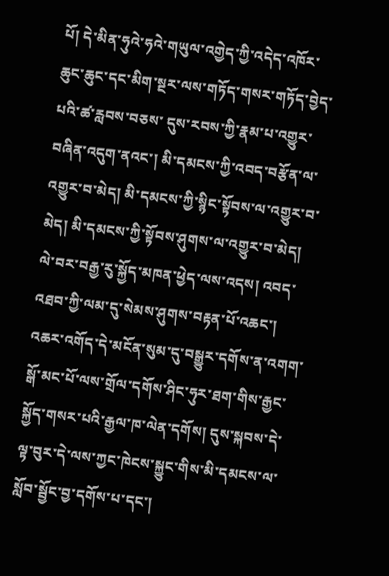པོ། དེ་མིན་ཧུའེ་ཧའེ་གཡུལ་འགྱེད་ཀྱི་འདེད་འཁོར་ཆུང་ཆུང་དང་མིག་སྔར་ལས་གཏོད་གསར་གཏོད་བྱེད་པའི་ཚ་རླབས་བཅས་ དུས་རབས་ཀྱི་རྣམ་པ་འགྱུར་བཞིན་འདུག་ནའང་། མི་དམངས་ཀྱི་འབད་བརྩོན་ལ་འགྱུར་བ་མེད། མི་དམངས་ཀྱི་སྙིང་སྟོབས་ལ་འགྱུར་བ་མེད། མི་དམངས་ཀྱི་སྟོབས་ཤུགས་ལ་འགྱུར་བ་མེད། ལེ་བར་བརྒྱ་རུ་སྐྱོད་མཁན་ཕྱེད་ལས་འདས། འབད་འཐབ་ཀྱི་ལམ་དུ་སེམས་ཤུགས་བརྟན་པོ་འཆང་། འཆར་འགོད་དེ་མངོན་སུམ་དུ་བསྒྱུར་དགོས་ན་འགག་སྒོ་མང་པོ་ལས་གྲོལ་དགོས་ཤིང་ཧུར་ཐག་གིས་རྒྱང་སྐྱོད་གསར་པའི་རྒྱལ་ཁ་ལེན་དགོས། དུས་སྐབས་དེ་ལྟ་བུར་དེ་ལས་ཀྱང་ཁེངས་སྐྱུང་གིས་མི་དམངས་ལ་སློབ་སྦྱོང་བྱ་དགོས་པ་དང་།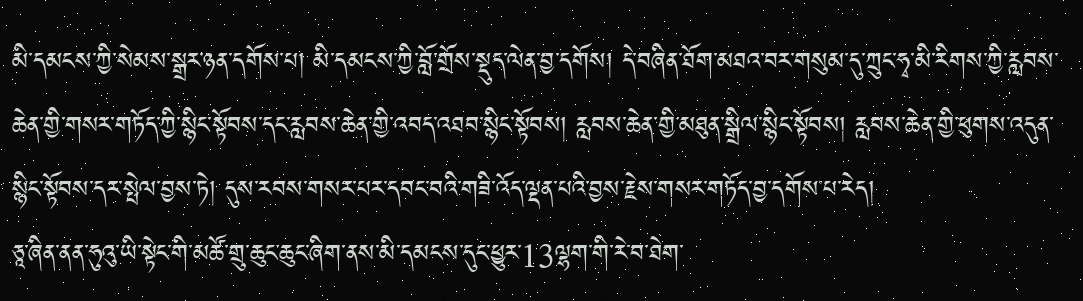མི་དམངས་ཀྱི་སེམས་སྒྲར་ཉན་དགོས་པ། མི་དམངས་ཀྱི་བློ་གྲོས་སྡུད་ལེན་བྱ་དགོས། དེ་བཞིན་ཐོག་མཐའ་བར་གསུམ་དུ་ཀྲུང་ཧྭ་མི་རིགས་ཀྱི་རླབས་ཆེན་གྱི་གསར་གཏོད་ཀྱི་སྙིང་སྟོབས་དང་རླབས་ཆེན་གྱི་འབད་འཐབ་སྙིང་སྟོབས། རླབས་ཆེན་གྱི་མཐུན་སྒྲིལ་སྙིང་སྟོབས། རླབས་ཆེན་གྱི་ཕུགས་འདུན་སྙིང་སྟོབས་དར་སྤེལ་བྱས་ཏེ། དུས་རབས་གསར་པར་དབང་བའི་གཟི་འོད་ལྡན་པའི་བྱས་རྗེས་གསར་གཏོད་བྱ་དགོས་པ་རེད།
ཅཱ་ཞིན་ནན་ཧུའུ་ཡི་སྟེང་གི་མཚོ་གྲུ་ཆུང་ཆུང་ཞིག་ནས་མི་དམངས་དུང་ཕྱུར་13ལྷག་གི་རེ་བ་ཐེག་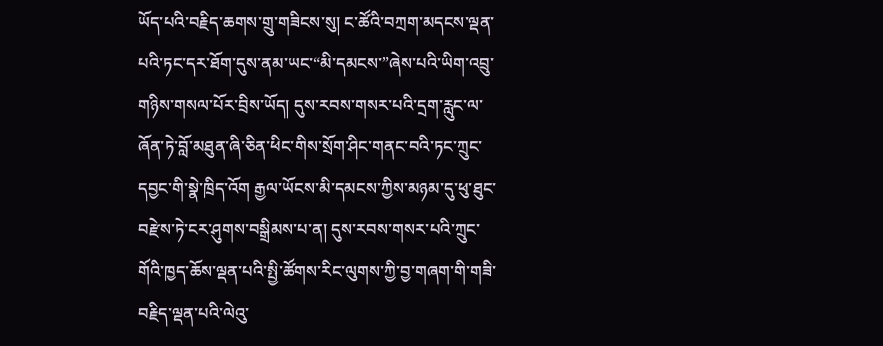ཡོད་པའི་བརྗིད་ཆགས་གྲུ་གཟིངས་སུ། ང་ཚོའི་བཀྲག་མདངས་ལྡན་པའི་ཏང་དར་ཐོག་དུས་ནམ་ཡང་“མི་དམངས་”ཞེས་པའི་ཡིག་འབྲུ་གཉིས་གསལ་པོར་བྲིས་ཡོད། དུས་རབས་གསར་པའི་དྲག་རླུང་ལ་ཞོན་ཏེ་བློ་མཐུན་ཞི་ཅིན་ཕིང་གིས་སྲོག་ཤིང་གནང་བའི་ཏང་ཀྲུང་དབྱང་གི་སྣེ་ཁྲིད་འོག རྒྱལ་ཡོངས་མི་དམངས་ཀྱིས་མཉམ་དུ་ཕུ་ཐུང་བརྫེས་ཏེ་ངར་ཤུགས་བསྒྲིམས་པ་ན། དུས་རབས་གསར་པའི་ཀྲུང་གོའི་ཁྱད་ཆོས་ལྡན་པའི་སྤྱི་ཚོགས་རིང་ལུགས་ཀྱི་བྱ་གཞག་གི་གཟི་བརྗིད་ལྡན་པའི་ལེའུ་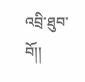འབྲི་ཐུབ་བོ།།